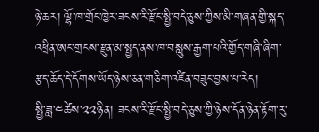ཉེ་ཆར། ལྷོ་ཁ་གྲོང་ཁྱེར་ཟངས་རི་རྫོང་སྤྱི་བདེ་ཅུས་ཀྱིས་མི་གཞན་གྱི་སྐད་འཕྲིན་ཨང་གྲངས་རྫུན་མ་སྤྱད་ནས་ཁ་བསླུས་རྒྱག་པའི་གྱོད་གཞི་ཞིག་རྩད་ཆོད་དེ་དོགས་ཡོད་ཉེས་ཅན་གཅིག་འཛིན་བཟུང་བྱས་པ་རེད།
སྤྱི་ཟླ་༤ཚེས་༢༢ཉིན། ཟངས་རི་རྫོང་སྤྱི་བདེ་ཅུས་ཀྱི་ཉེས་དོན་ཉེན་རྟོག་རུ་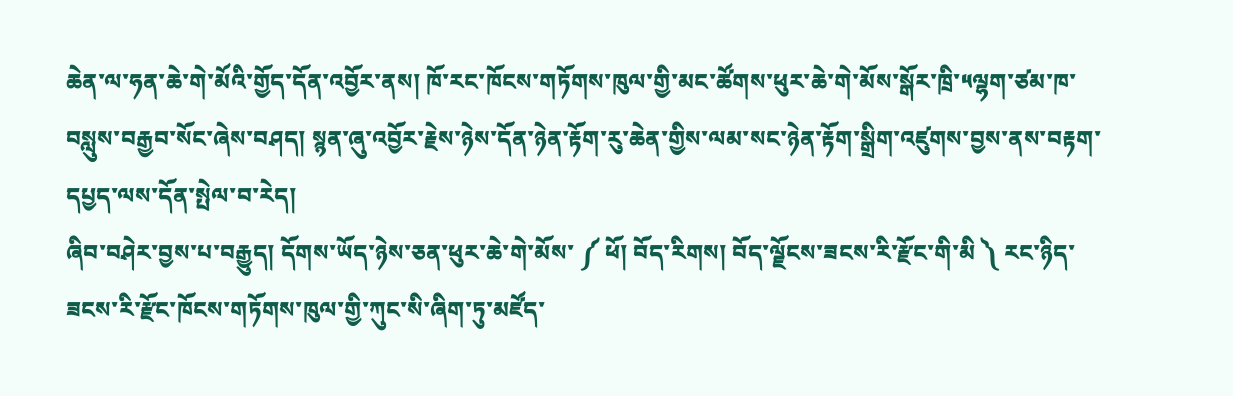ཆེན་ལ་ཧན་ཆེ་གེ་མོའི་གྱོད་དོན་འབྱོར་ནས། ཁོ་རང་ཁོངས་གཏོགས་ཁུལ་གྱི་མང་ཚོགས་ཕུར་ཆེ་གེ་མོས་སྒོར་ཁྲི་༥ལྷག་ཙམ་ཁ་བསླུས་བརྒྱབ་སོང་ཞེས་བཤད། སྙན་ཞུ་འབྱོར་རྗེས་ཉེས་དོན་ཉེན་རྟོག་རུ་ཆེན་གྱིས་ལམ་སང་ཉེན་རྟོག་སྒྲིག་འཛུགས་བྱས་ནས་བརྟག་དཔྱད་ལས་དོན་སྤེལ་བ་རེད།
ཞིབ་བཤེར་བྱས་པ་བརྒྱུད། དོགས་ཡོད་ཉེས་ཅན་ཕུར་ཆེ་གེ་མོས་ ༼ ཕོ། བོད་རིགས། བོད་ལྗོངས་ཟངས་རི་རྫོང་གི་མི ༽ རང་ཉིད་ཟངས་རི་རྫོང་ཁོངས་གཏོགས་ཁུལ་གྱི་ཀུང་སི་ཞིག་ཏུ་མཛོད་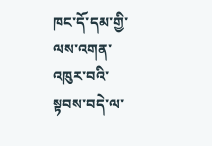ཁང་དོ་དམ་གྱི་ལས་འགན་འཁུར་བའི་སྟབས་བདེ་ལ་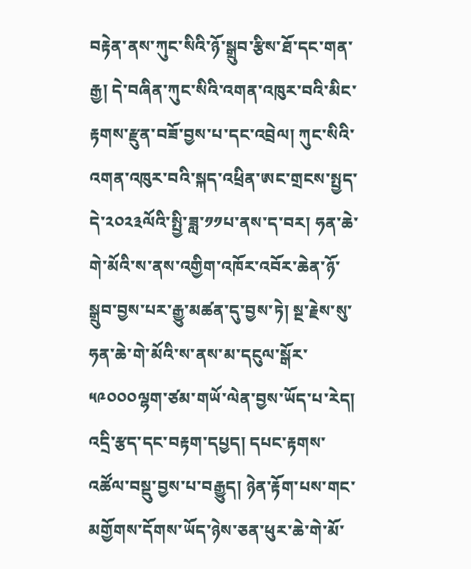བརྟེན་ནས་ཀུང་སིའི་ཉོ་སྒྲུབ་རྩིས་ཐོ་དང་གན་རྒྱ། དེ་བཞིན་ཀུང་སིའི་འགན་འཁུར་བའི་མིང་རྟགས་རྫུན་བཟོ་བྱས་པ་དང་འབྲེལ། ཀུང་སིའི་འགན་འཁུར་བའི་སྐད་འཕྲིན་ཨང་གྲངས་སྤྱད་དེ་༢༠༢༣ལོའི་སྤྱི་ཟླ་༡༡པ་ནས་ད་བར། ཧན་ཆེ་གེ་མོའི་ས་ནས་འགྱིག་འཁོར་འབོར་ཆེན་ཉོ་སྒྲུབ་བྱས་པར་རྒྱུ་མཚན་དུ་བྱས་ཏེ། སྔ་རྗེས་སུ་ཧན་ཆེ་གེ་མོའི་ས་ནས་མ་དངུལ་སྒོར་༥༩༠༠༠ལྷག་ཙམ་གཡོ་ལེན་བྱས་ཡོད་པ་རེད།
འདྲི་རྩད་དང་བརྟག་དཔྱད། དཔང་རྟགས་འཚོལ་བསྡུ་བྱས་པ་བརྒྱུད། ཉེན་རྟོག་པས་གང་མགྱོགས་དོགས་ཡོད་ཉེས་ཅན་ཕུར་ཆེ་གེ་མོ་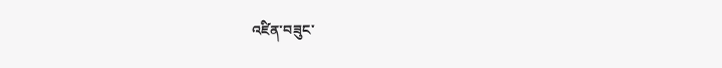འཛིན་བཟུང་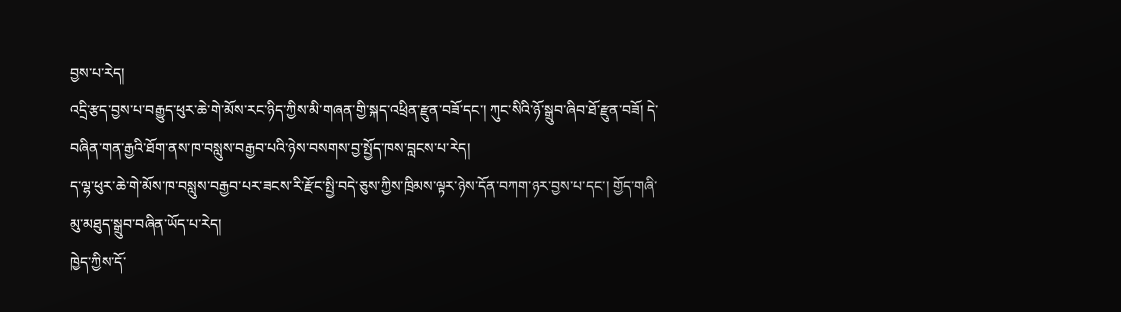བྱས་པ་རེད།
འདྲི་རྩད་བྱས་པ་བརྒྱུད་ཕུར་ཆེ་གེ་མོས་རང་ཉིད་ཀྱིས་མི་གཞན་གྱི་སྐད་འཕྲིན་རྫུན་བཟོ་དང་། ཀུང་སིའི་ཉོ་སྒྲུབ་ཞིབ་ཐོ་རྫུན་བཟོ། དེ་བཞིན་གན་རྒྱའི་ཐོག་ནས་ཁ་བསླུས་བརྒྱབ་པའི་ཉེས་བསགས་བྱ་སྤྱོད་ཁས་བླངས་པ་རེད།
ད་ལྷ་ཕུར་ཆེ་གེ་མོས་ཁ་བསླུས་བརྒྱབ་པར་ཟངས་རི་རྫོང་སྤྱི་བདེ་ཅུས་ཀྱིས་ཁྲིམས་ལྟར་ཉེས་དོན་བཀག་ཉར་བྱས་པ་དང་། གྱོད་གཞི་མུ་མཐུད་སྒྲུབ་བཞིན་ཡོད་པ་རེད།
ཁྱེད་ཀྱིས་དོ་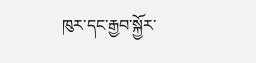ཁུར་དང་རྒྱབ་སྐྱོར་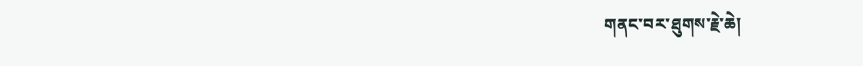གནང་བར་ཐུགས་རྗེ་ཆེ།